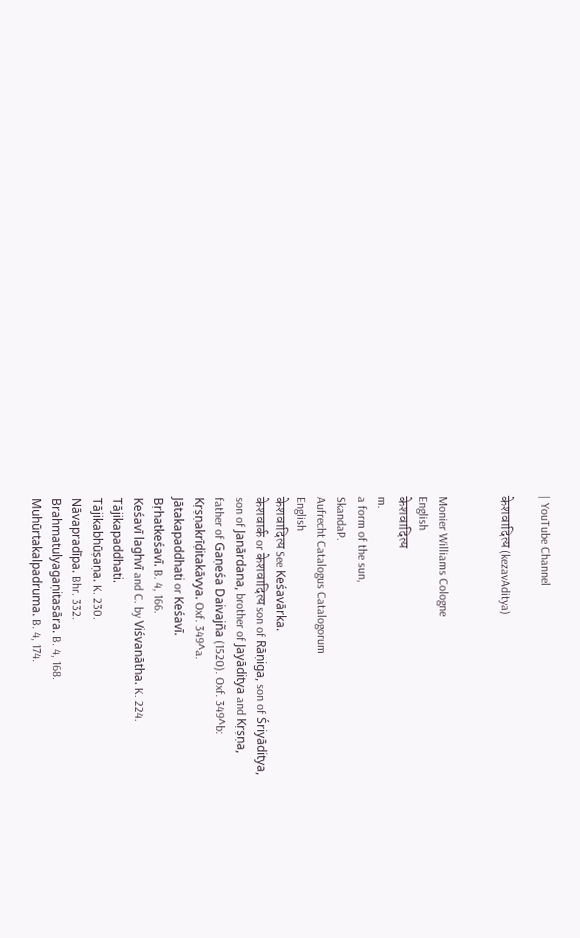| YouTube Channel

केशवादित्य (kezavAditya)


Monier Williams Cologne
English
केशवादित्य
m.
a form of the sun,
SkandaP.
Aufrecht Catalogus Catalogorum
English
केशवादित्य See Keśavārka.
केशवार्क or केशवादित्य son of Rāṇiga, son of Śriyāditya,
son of Janārdana, brother of Jayāditya and Kṛṣṇa,
father of Gaṇeśa Daivajña (1520). Oxf. 349^b:
Kṛṣṇakrīḍitakāvya. Oxf. 349^a.
Jātakapaddhati or Keśavī.
Bṛhatkeśavī. B. 4, 166.
Keśavī laghvī and C. by Viśvanātha. K. 224.
Tājikapaddhati.
Tājikabhūṣaṇa. K. 230.
Nāvapradīpa. Bhr. 332.
Brahmatulyagaṇitasāra. B. 4, 168.
Muhūrtakalpadruma. B. 4, 174.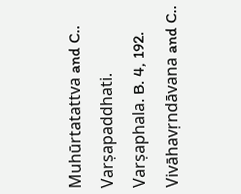Muhūrtatattva and C..
Varṣapaddhati.
Varṣaphala. B. 4, 192.
Vivāhavṛndāvana and C..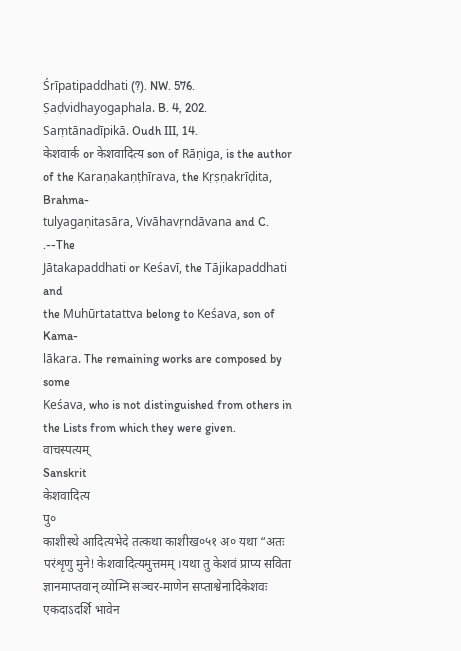Śrīpatipaddhati (?). NW. 576.
Ṣaḍvidhayogaphala. B. 4, 202.
Saṃtānadīpikā. Oudh III, 14.
केशवार्क or केशवादित्य son of Rāṇiga, is the author
of the Karaṇakaṇṭhīrava, the Kṛṣṇakrīḍita, Brahma-
tulyagaṇitasāra, Vivāhavṛndāvana and C.
.--The
Jātakapaddhati or Keśavī, the Tājikapaddhati and
the Muhūrtatattva belong to Keśava, son of Kama-
lākara. The remaining works are composed by some
Keśava, who is not distinguished from others in
the Lists from which they were given.
वाचस्पत्यम्
Sanskrit
केशवादित्य
पु०
काशीस्थे आदित्यभेदे तत्कथा काशीख०५१ अ० यथा “अतः परंशृणु मुने! केशवादित्यमुत्तमम् ।यथा तु केशवं प्राप्य सविता ज्ञानमाप्तवान् व्योम्नि सञ्चर-माणेन सप्ताश्वेनादिकेशवः एकदाऽदर्शि भावेन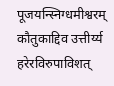पूजयन्स्निग्धमीश्वरम् कौतुकाद्दिव उत्तीर्य्य हरेरविरुपाविशत्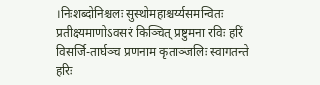।निःशब्दोनिश्चलः सुस्थोमहाश्चर्य्यसमन्वितः प्रतीक्ष्यमाणोऽवसरं किञ्चित् प्रष्टुमना रविः हरिं विसर्जि-तार्घञ्च प्रणनाम कृताञ्जलिः स्वागतन्ते हरिः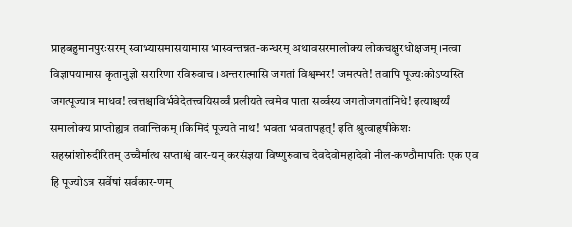प्राहबहुमानपुरःसरम् स्वाभ्यासमासयामास भास्वन्तन्नत-कन्धरम् अथावसरमालोक्य लोकचक्षुरधोक्षजम् ।नत्वा विज्ञापयामास कृतानुज्ञो सरारिणा रविरुवाच ।अन्तरात्मासि जगतां विश्वम्भर! जमत्पते! तवापि पूज्यःकोऽप्यस्ति जगत्पूज्यात्र माधव! त्वत्तश्चाविर्भवेदेतत्त्वयिसर्व्वं प्रलीयते त्वमेव पाता सर्व्वस्य जगतोजगतांनिधे! इत्याश्चर्य्यं समालोक्य प्राप्तोह्यत्र तवान्तिकम् ।किमिदं पूज्यते नाथ! भवता भवतापहृत्! इति श्रुत्वाहृषीकेशः सहस्रांशोरुदीरितम् उच्चैर्मात्थ सप्ताश्वं वार-यन् करसंज्ञया विष्णुरुवाच देवदेवोमहादेवो नील-कण्ठौमापतिः एक एव हि पूज्योऽत्र सर्वेषां सर्वकार-णम्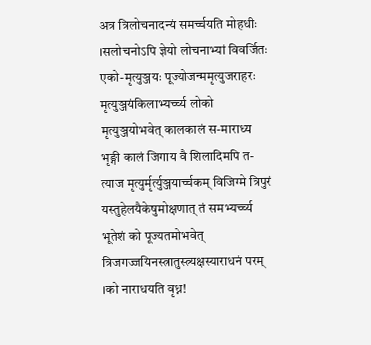अत्र त्रिलोचनादन्यं समर्च्चयति मोहधीः ।सलोचनोऽपि ज्ञेयो लोचनाभ्यां विवर्जितः एको-मृत्युञ्जयः पूज्योजन्ममृत्युजराहरः मृत्युञ्जयंकिलाभ्यर्च्च्य लोको मृत्युञ्जयोभवेत् कालकालं स-माराध्य भृङ्गी कालं जिगाय वै शिलादिमपि त-त्याज मृत्युर्मृर्त्युञ्जयार्च्चकम् विजिग्मे त्रिपुरं यस्तुहेलयैकेषुमोक्षणात् तं समभ्यर्च्च्य भूतेशं को पूज्यतमोभवेत् त्रिजगज्जयिनस्त्रातुस्त्र्यक्षस्याराधनं परम् ।को नाराधयति वृध्न!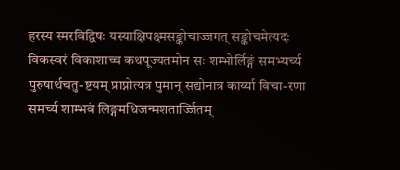हरस्य स्मरविद्विषः यस्याक्षिपक्ष्मसङ्कोचाज्जगत् सङ्कोचमेत्यदः विकस्वरं विकाशाच्च कथपूज्यतमोन सः शम्भोर्लिङ्गं समभ्यर्च्य पुरुषार्थचतु-ष्टयम् प्राप्नोत्यत्र पुमान् सद्योनात्र कार्य्या विचा-रणा समर्च्य शाम्भवं लिङ्गमधिजन्मशतार्ज्जितम्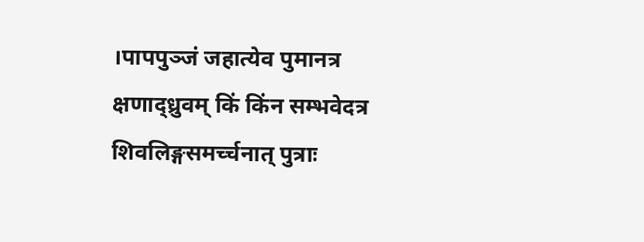।पापपुञ्जं जहात्येव पुमानत्र क्षणाद्ध्रुवम् किं किंन सम्भवेदत्र शिवलिङ्गसमर्च्चनात् पुत्राः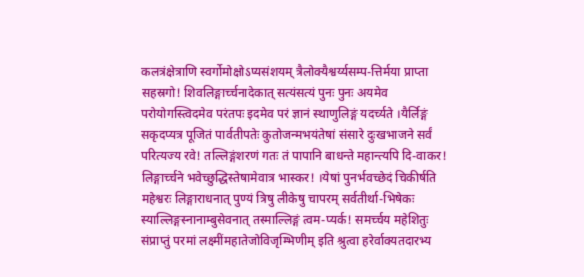कलत्रंक्षेत्राणि स्वर्गोमोक्षोऽप्यसंशयम् त्रैलोक्यैश्वर्य्यसम्प-त्तिर्मया प्राप्ता सहस्रगो! शिवलिङ्गार्च्चनादेकात् सत्यंसत्यं पुनः पुनः अयमेव परोयोगस्त्विदमेव परंतपः इदमेव परं ज्ञानं स्थाणुलिङ्गं यदर्च्यते ।यैर्लिङ्गं सकृदप्यत्र पूजितं पार्वतीपतेः कुतोजन्मभयंतेषां संसारे दुःखभाजने सर्वं परित्यज्य रवे! तल्लिङ्गंशरणं गतः तं पापानि बाधन्ते महान्त्यपि दि-वाकर! लिङ्गार्च्चने भवेच्छुद्धिस्तेषामेवात्र भास्कर! ।येषां पुनर्भवच्छेदं चिकीर्षति महेश्वरः लिङ्गाराधनात् पुण्यं त्रिषु लीकेषु चापरम् सर्वतीर्था-भिषेकः स्याल्लिङ्गस्नानाम्बुसेवनात् तस्माल्लिङ्गं त्वम-प्यर्क! समर्च्चय महेशितुः संप्राप्तुं परमां लक्ष्मींमहातेजोविजृम्भिणीम् इति श्रुत्वा हरेर्वाक्यतदारभ्य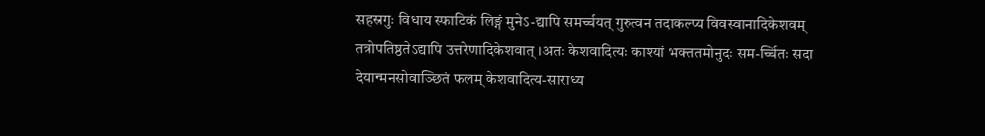सहस्रगुः विधाय स्फाटिकं लिङ्गं मुनेऽ-द्यापि समर्च्चयत् गुरुत्वन तदाकल्प्य विवस्वानादिकेशवम् तत्रोपतिष्ठतेऽद्यापि उत्तरेणादिकेशवात् ।अतः केशवादित्यः काश्यां भक्ततमोनुदः सम-र्च्चितः सदा देयान्मनसोवाञ्छितं फलम् केशवादित्य-साराध्य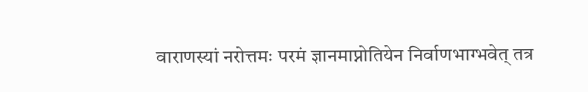वाराणस्यां नरोत्तमः परमं ज्ञानमाप्नोतियेन निर्वाणभाग्भवेत् तत्र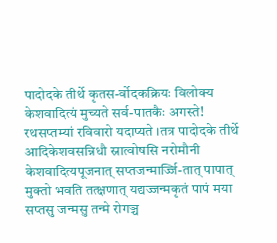पादोदके तीर्थे कृतस-र्वोदकक्रियः विलोक्य केशवादित्यं मुच्यते सर्व-पातकैः अगस्ते! रथसप्तम्यां रविवारो यदाप्यते ।तत्र पादोदके तीर्थे आदिकेशवसन्निधौ स्नात्वोषसि नरोमौनी केशवादित्यपूजनात् सप्तजन्मार्ज्जि-तात् पापात् मुक्तो भवति तत्क्षणात् यद्यज्जन्मकृतं पापं मया सप्तसु जन्मसु तन्मे रोगञ्च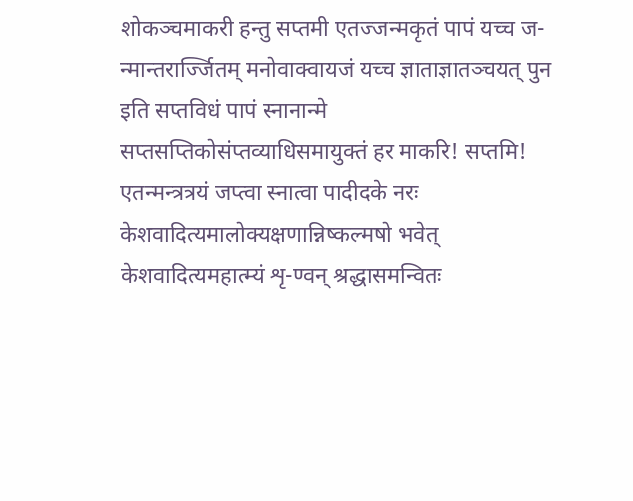शोकञ्चमाकरी हन्तु सप्तमी एतज्जन्मकृतं पापं यच्च ज-न्मान्तरार्ज्जितम् मनोवाक्वायजं यच्च ज्ञाताज्ञातञ्चयत् पुन इति सप्तविधं पापं स्नानान्मे सप्तसप्तिकोसंप्तव्याधिसमायुक्तं हर माकरि! सप्तमि! एतन्मन्त्रत्रयं जप्त्वा स्नात्वा पादीदके नरः केशवादित्यमालोक्यक्षणान्निष्कल्मषो भवेत् केशवादित्यमहात्म्यं शृ-ण्वन् श्रद्धासमन्वितः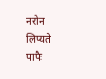नरोन लिप्यते पापैः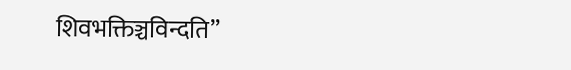शिवभक्तिञ्चविन्दति”